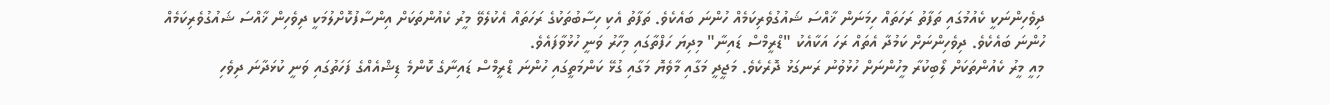ދިވެހިންނަކީ ކެއުމުގައި ތަފާތު ރަހަތައް ހިމަނަން ޚާއްސަ ޝައުގުވެރިކަމެއް ހުންނަ ބައެކެވެ. ތަފާތު އެކި ހިސާބުތަކުގެ ރަހަތައް އެކުލެވޭ މީރު ކެއުންތަކަށް އިންސާފުކޮށްލުމަކީ ދިވެހިން ޚާއްސަ ޝައުގުވެރިކަމެއް ހުންނަ ބައެކެވެ. ދިވެހިންނަށް ކަމުދާ އެތައް ރަހަ އަކާއެކު "ޑްރީމްސް ޑައިނާ" މިދިޔަ ހަފްތާގައި މިހާރު ވަނީ ހުޅުވާފައެވެ.
މިއީ މީރު ކެއުންތަކަށް ލޯބިކުރާ މީހުންނަށް ހުޅުވުނު ރަނގަޅު ދޮރެކެވެ. މަޖީދީ މަގާއި މާވެޔޮ މަގާއި ގުޅޭ ކަންމަތީގައި ހުންނަ ޑްރީމްސް ޑައިނާގެ ކޮންމެ ޑިޝްއެއްގެ ފަހަތުގައި ވަނީ ކުޅަދާނަ ދިވެހި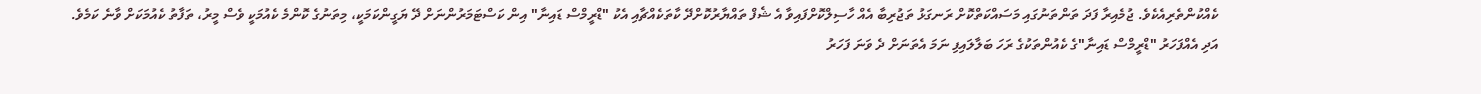ކެއްކުންތެރިއެކެވެ. ޖުމެއިރާ ފަދަ ތަންތަނުގައި މަސައްކަތްކޮށް ރަނގަޅު ތަޖުރިބާ އެއް ހާސިލްކޮށްފައިވާ އެ ޝެފް ތައްޔާރުކޮށްދޭ ކާތަކެއްޗާއި އެކު "ޑްރީމްސް ޑައިނާ" އިން ކަސްޓަމަރުންނަށް ދޭ ޔަގީންކަމަކީ، މިތަނުގެ ކޮންމެ ކެއުމަކީ ވެސް މީރު، ތަފާތު ކެއުމަކަށް ވާނެ ކަމެވެ.
އަދި އެއްފަހަރު "ޑްރީމްސް ޑައިނާ"ގެ ކެއުންތަކުގެ ރަހަ ބަލާލައިފި ނަމަ އެތަނަށް ދެ ވަނަ ފަހަރު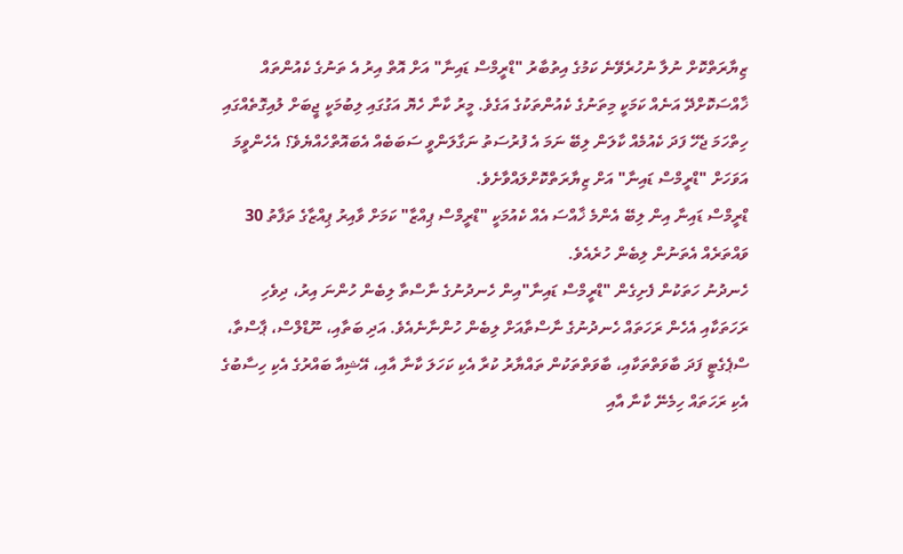ޒިޔާރަތްކޮށް ނުލާ ނުހުރެވޭނެ ކަމުގެ އިތުބާރު "ޑްރީމްސް ޑައިނާ" އަށް އޮތް އިރު އެ ތަނުގެ ކެއުންތައް ޚާއްސަކޮށްދޭ އަނެއް ކަމަކީ މިތަނުގެ ކެއުންތަކުގެ އަގެވެ. މީރު ކާނާ ހެޔޮ އަގުގައި ލިބުމަކީ ޖީބަށް ލުއިގޮތެއްގައި ހިތްހަމަ ޖެހޭ ފަދަ ކެއުމެއް ކާލަން ލިބޭ ނަމަ އެ ފުރުސަތު ނަގާލަންވީ ސަބަބެއް އެބައޮތްހެއްޔެވެ؟ އެހެންވީމަ އަވަހަށް "ޑްރީމްސް ޑައިނާ" އަށް ޒިޔާރަތްކޮށްލައްވާށެވެ.
ޑްރީމްސް ޑައިނާ އިން ލިބޭ އެންމެ ޚާއްސަ އެއް ކެއުމަކީ "ޑްރީމްސް ޕިއްޒާ" ކަމަށް ވާއިރު ޕިއްޒާގެ ތަފާތު 30 ވައްތަރެއް އެތަނުން ލިބެން ހުރެއެވެ.
ހެނދުނު ހަތަކުން ފެށިގެން "ޑްރީމްސް ޑައިނާ"އިން ހެނދުނުގެ ނާސްތާ ލިބެން ހުންނަ އިރު، ދިވެހި ރަހަތަކާއި އެހެން ރަހަތައް ހެނދުނުގެ ނާސްތާއަށް ލިބެން ހުންނާނެއެވެ. އަދި ބަތާއި، ނޫޑްލްސް، ޕާސްތާ، ސްޕެގެޓީ ފަދަ ބާވަތްތަކާއި، ބާވަތްތަކުން ތައްޔާރު ކުރާ އެކި ކަހަލަ ކާނާ އާއި، އޭޝިއާ ބައްރުގެ އެކި ހިސާބުގެ އެކި ރަހަތައް ހިމެނޭ ކާނާ އާއި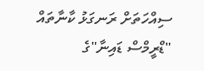ސިއްހަތަށް ރަނގަޅު ކާނާތައް "ޑްރީމްސް ޑައިނާ"ގެ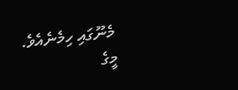މެނޫގައި ހިމެނެއެވެ.
މީގެ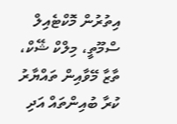އިތުރުން މޮކްޓެއިލް ސްމޫތީ، މިލްކް ޝޭކް، ތާޒާ މޭވާއިން ތައްޔާރު ކުރާ ބުއިންތައް އަދި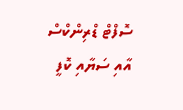ސޮފްޓް ޑްރިންކްސް އާއި ސަޔާއި ކޮފީ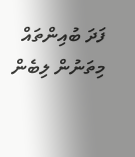ފަދަ ބުއިންތައް މިތަނުން ލިބެން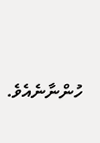ހުންނާނެއެވެ.